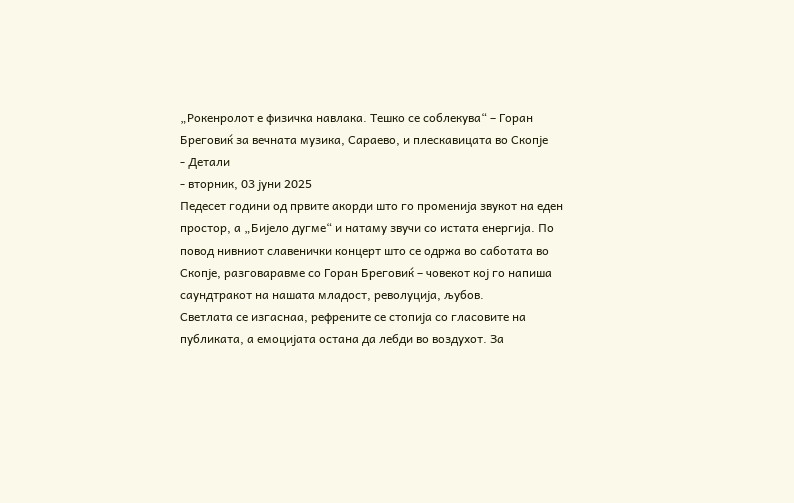„Рокенролот е физичка навлака. Тешко се соблекува“ – Горан Бреговиќ за вечната музика, Сараево, и плескавицата во Скопје
- Детали
- вторник, 03 јуни 2025
Педесет години од првите акорди што го променија звукот на еден простор, а „Бијело дугме“ и натаму звучи со истата енергија. По повод нивниот славенички концерт што се одржа во саботата во Скопје, разговаравме со Горан Бреговиќ – човекот кој го напиша саундтракот на нашата младост, револуција, љубов.
Светлата се изгаснаа, рефрените се стопија со гласовите на публиката, а емоцијата остана да лебди во воздухот. За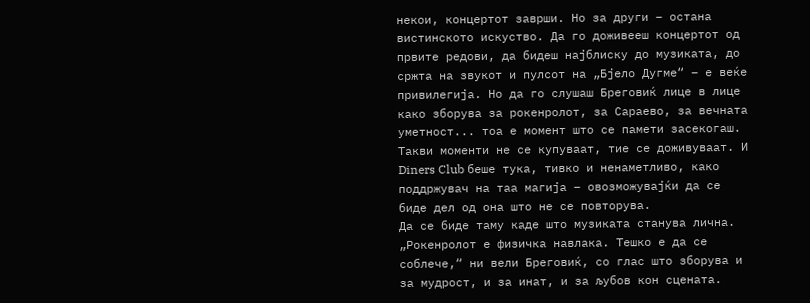некои, концертот заврши. Но за други – остана вистинското искуство. Да го доживееш концертот од првите редови, да бидеш најблиску до музиката, до сржта на звукот и пулсот на „Бјело Дугме“ – е веќе привилегија. Но да го слушаш Бреговиќ лице в лице како зборува за рокенролот, за Сараево, за вечната уметност... тоа е момент што се памети засекогаш. Такви моменти не се купуваат, тие се доживуваат. И Diners Club беше тука, тивко и ненаметливо, како поддржувач на таа магија – овозможувајќи да се биде дел од она што не се повторува.
Да се биде таму каде што музиката станува лична. „Рокенролот е физичка навлака. Тешко е да се соблече,“ ни вели Бреговиќ, со глас што зборува и за мудрост, и за инат, и за љубов кон сцената.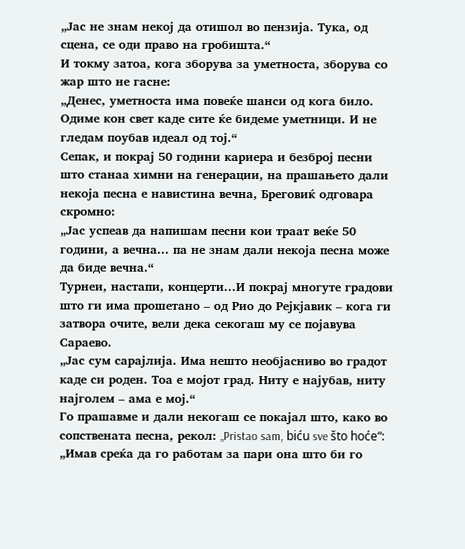„Јас не знам некој да отишол во пензија. Тука, од сцена, се оди право на гробишта.“
И токму затоа, кога зборува за уметноста, зборува со жар што не гасне:
„Денес, уметноста има повеќе шанси од кога било. Одиме кон свет каде сите ќе бидеме уметници. И не гледам поубав идеал од тој.“
Сепак, и покрај 50 години кариера и безброј песни што станаа химни на генерации, на прашањето дали некоја песна е навистина вечна, Бреговиќ одговара скромно:
„Јас успеав да напишам песни кои траат веќе 50 години, а вечна... па не знам дали некоја песна може да биде вечна.“
Турнеи, настапи, концерти...И покрај многуте градови што ги има прошетано – од Рио до Рејкјавик – кога ги затвора очите, вели дека секогаш му се појавува Сараево.
„Јас сум сарајлија. Има нешто необјасниво во градот каде си роден. Тоа е мојот град. Ниту е најубав, ниту најголем – ама е мој.“
Го прашавме и дали некогаш се покајал што, како во сопствената песна, рекол: „Pristao sam, biću sve što hoće“:
„Имав среќа да го работам за пари она што би го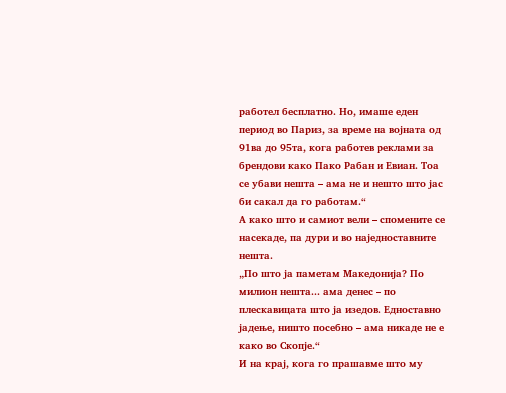работел бесплатно. Но, имаше еден период во Париз, за време на војната од 91ва до 95та, кога работев реклами за брендови како Пако Рабан и Евиан. Тоа се убави нешта – ама не и нешто што јас би сакал да го работам.“
А како што и самиот вели – спомените се насекаде, па дури и во наједноставните нешта.
„По што ја паметам Македонија? По милион нешта... ама денес – по плескавицата што ја изедов. Едноставно јадење, ништо посебно – ама никаде не е како во Скопје.“
И на крај, кога го прашавме што му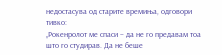недостасува од старите времиња, одговори тивко:
„Рокенролот ме спаси – да не го предавам тоа што го студирав. Да не беше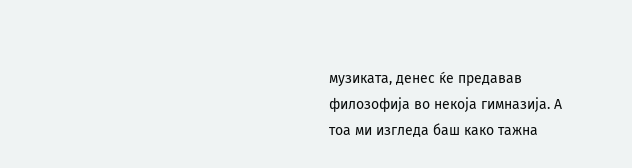музиката, денес ќе предавав филозофија во некоја гимназија. А тоа ми изгледа баш како тажна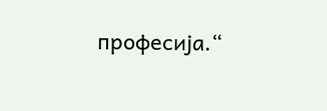професија.“